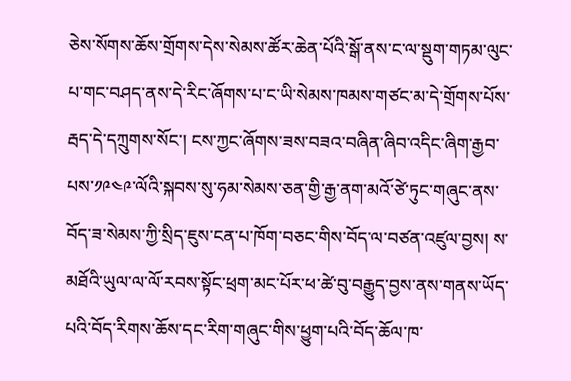ཅེས་སོགས་ཆོས་གྲོགས་དེས་སེམས་ཚོར་ཆེན་པོའི་སྒོ་ནས་ང་ལ་སྡུག་གཏམ་ལུང་པ་གང་བཤད་ནས་དེ་རིང་ཞོགས་པ་ང་ཡི་སེམས་ཁམས་གཙང་མ་དེ་གྲོགས་པོས་རྦད་དེ་དཀྲུགས་སོང་། ངས་ཀྱང་ཞོགས་ཟས་བཟའ་བཞིན་ཞིབ་འདིང་ཞིག་རྒྱབ་པས་༡༩༤༩་ལོའི་སྐབས་སུ་ཧམ་སེམས་ཅན་གྱི་རྒྱ་ནག་མའོ་ཙེ་ཏུང་གཞུང་ནས་བོད་ཟ་སེམས་ཀྱི་སྲིད་ཇུས་ངན་པ་ཁོག་བཅང་གིས་བོད་ལ་བཙན་འཛུལ་བྱས། ས་མཐོའི་ཡུལ་ལ་ལོ་རབས་སྟོང་ཕྲག་མང་པོར་ཕ་ཚེ་བུ་བརྒྱུད་བྱས་ནས་གནས་ཡོད་པའི་བོད་རིགས་ཆོས་དང་རིག་གཞུང་གིས་ཕྱུག་པའི་བོད་ཆོལ་ཁ་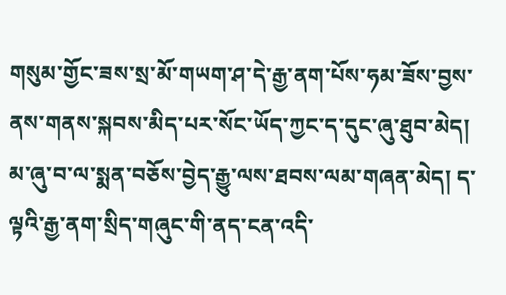གསུམ་གྱོང་ཟས་སྲ་མོ་གཡག་ཤ་དེ་རྒྱ་ནག་པོས་ཧམ་ཟོས་བྱས་ནས་གནས་སྐབས་མིད་པར་སོང་ཡོད་ཀྱང་ད་དུང་ཞུ་ཐུབ་མེད། མ་ཞུ་བ་ལ་སྨན་བཅོས་བྱེད་རྒྱུ་ལས་ཐབས་ལམ་གཞན་མེད། ད་ལྟའི་རྒྱ་ནག་སྲིད་གཞུང་གི་ནད་ངན་འདི་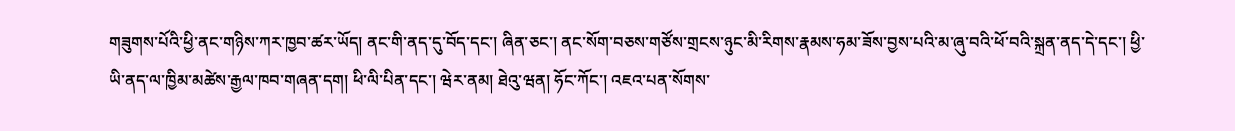གཟུགས་པོའི་ཕྱི་ནང་གཉིས་ཀར་ཁྱབ་ཚར་ཡོད། ནང་གི་ནད་དུ་བོད་དང་། ཞིན་ཅང་། ནང་སོག་བཅས་གཙོས་གྲངས་ཉུང་མི་རིགས་རྣམས་ཧམ་ཟོས་བྱས་པའི་མ་ཞུ་བའི་ཕོ་བའི་སྐྲན་ནད་དེ་དང་། ཕྱི་ཡི་ནད་ལ་ཁྱིམ་མཚེས་རྒྱལ་ཁབ་གཞན་དག། ཕི་ལི་པིན་དང་། ཝེར་ནམ། ཐེའུ་ཝན། ཧོང་ཀོང་། འཇའ་པན་སོགས་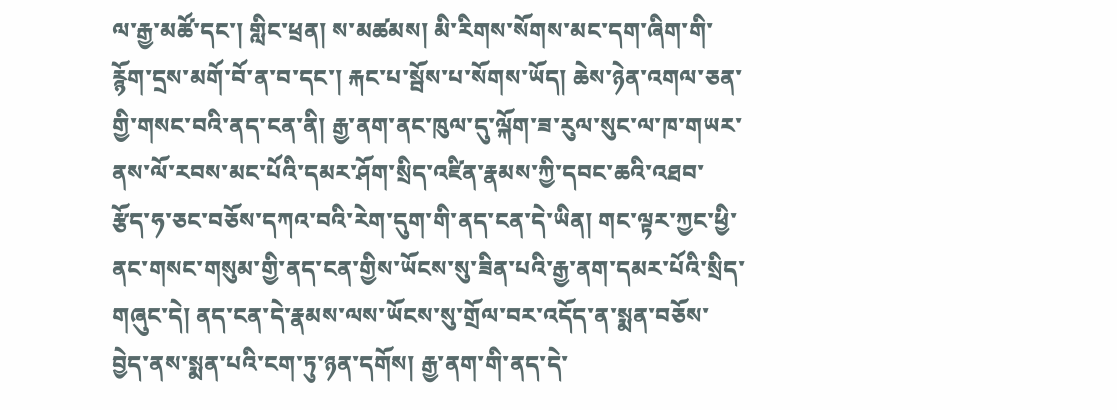ལ་རྒྱ་མཚོ་དང་། གླིང་ཕྲན། ས་མཚམས། མི་རིགས་སོགས་མང་དག་ཞིག་གི་རྙོག་དྲས་མགོ་བོ་ན་བ་དང་། རྐང་པ་སྦོས་པ་སོགས་ཡོད། ཆེས་ཉེན་འགལ་ཅན་གྱི་གསང་བའི་ནད་ངན་ནི། རྒྱ་ནག་ནང་ཁུལ་དུ་ལྐོག་ཟ་རུལ་སུང་ལ་ཁ་གཡར་ནས་ལོ་རབས་མང་པོའི་དམར་ཤོག་སྲིད་འཛིན་རྣམས་ཀྱི་དབང་ཆའི་འཐབ་རྩོད་ཧ་ཅང་བཅོས་དཀའ་བའི་རེག་དུག་གི་ནད་ངན་དེ་ཡིན། གང་ལྟར་ཀྱང་ཕྱི་ནང་གསང་གསུམ་གྱི་ནད་ངན་གྱིས་ཡོངས་སུ་ཟིན་པའི་རྒྱ་ནག་དམར་པོའི་སྲིད་གཞུང་དེ། ནད་ངན་དེ་རྣམས་ལས་ཡོངས་སུ་གྲོལ་བར་འདོད་ན་སྨན་བཅོས་བྱེད་ནས་སྨན་པའི་ངག་ཏུ་ཉན་དགོས། རྒྱ་ནག་གི་ནད་དེ་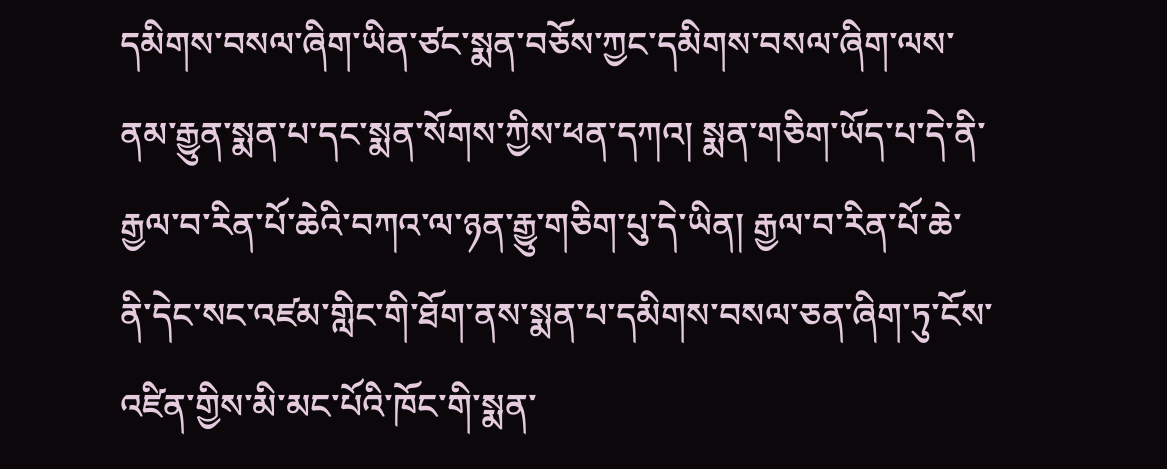དམིགས་བསལ་ཞིག་ཡིན་ཙང་སྨན་བཅོས་ཀྱང་དམིགས་བསལ་ཞིག་ལས་ནམ་རྒྱུན་སྨན་པ་དང་སྨན་སོགས་ཀྱིས་ཕན་དཀའ། སྨན་གཅིག་ཡོད་པ་དེ་ནི་རྒྱལ་བ་རིན་པོ་ཆེའི་བཀའ་ལ་ཉན་རྒྱུ་གཅིག་པུ་དེ་ཡིན། རྒྱལ་བ་རིན་པོ་ཆེ་ནི་དེང་སང་འཛམ་གླིང་གི་ཐོག་ནས་སྨན་པ་དམིགས་བསལ་ཅན་ཞིག་ཏུ་ངོས་འཛིན་གྱིས་མི་མང་པོའི་ཁོང་གི་སྨན་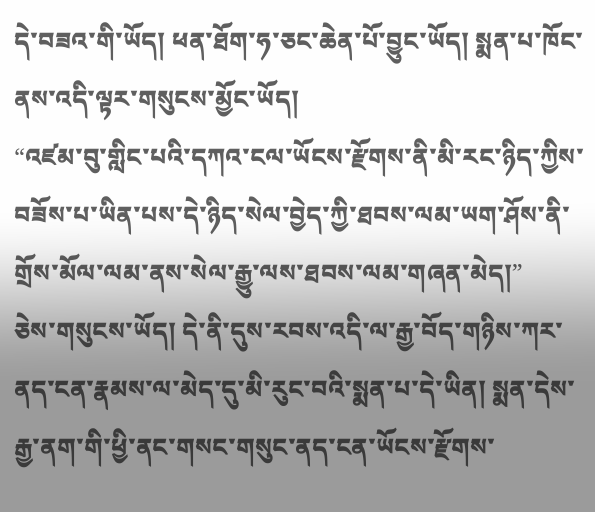དེ་བཟའ་གི་ཡོད། ཕན་ཐོག་ཧ་ཅང་ཆེན་པོ་བྱུང་ཡོད། སྨན་པ་ཁོང་ནས་འདི་ལྟར་གསུངས་མྱོང་ཡོད།
“འཛམ་བུ་གླིང་པའི་དཀའ་ངལ་ཡོངས་རྫོགས་ནི་མི་རང་ཉིད་ཀྱིས་བཟོས་པ་ཡིན་པས་དེ་ཉིད་སེལ་བྱེད་ཀྱི་ཐབས་ལམ་ཡག་ཤོས་ནི་གྲོས་མོལ་ལམ་ནས་སེལ་རྒྱུ་ལས་ཐབས་ལམ་གཞན་མེད།”
ཅེས་གསུངས་ཡོད། དེ་ནི་དུས་རབས་འདི་ལ་རྒྱ་བོད་གཉིས་ཀར་ནད་ངན་རྣམས་ལ་མེད་དུ་མི་རུང་བའི་སྨན་པ་དེ་ཡིན། སྨན་དེས་རྒྱ་ནག་གི་ཕྱི་ནང་གསང་གསུང་ནད་ངན་ཡོངས་རྫོགས་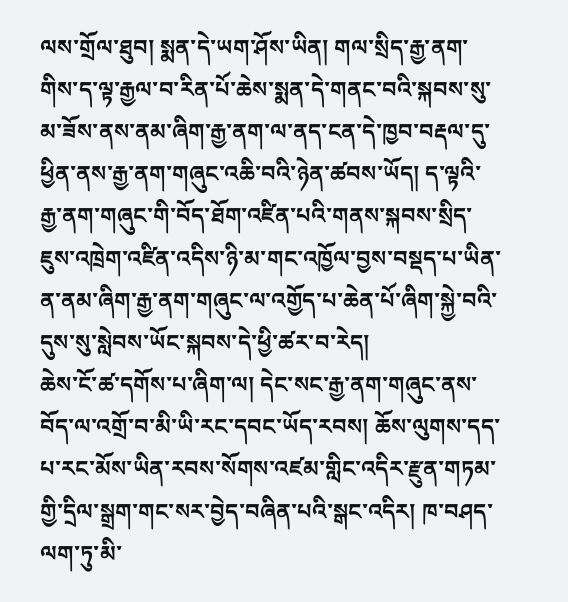ལས་གྲོལ་ཐུབ། སྨན་དེ་ཡག་ཤོས་ཡིན། གལ་སྲིད་རྒྱ་ནག་གིས་ད་ལྟ་རྒྱལ་བ་རིན་པོ་ཆེས་སྨན་དེ་གནང་བའི་སྐབས་སུ་མ་ཟོས་ནས་ནམ་ཞིག་རྒྱ་ནག་ལ་ནད་ངན་དེ་ཁྱབ་བརྡལ་དུ་ཕྱིན་ནས་རྒྱ་ནག་གཞུང་འཆི་བའི་ཉེན་ཚབས་ཡོད། ད་ལྟའི་རྒྱ་ནག་གཞུང་གི་བོད་ཐོག་འཛིན་པའི་གནས་སྐབས་སྲིད་ཇུས་འཁྲེག་འཛིན་འདིས་ཉི་མ་གང་འཁྱོལ་བྱས་བསྡད་པ་ཡིན་ན་ནམ་ཞིག་རྒྱ་ནག་གཞུང་ལ་འགྱོད་པ་ཆེན་པོ་ཞིག་སྐྱེ་བའི་དུས་སུ་སླེབས་ཡོང་སྐབས་དེ་ཕྱི་ཚར་བ་རེད།
ཆེས་ངོ་ཚ་དགོས་པ་ཞིག་ལ། དེང་སང་རྒྱ་ནག་གཞུང་ནས་བོད་ལ་འགྲོ་བ་མི་ཡི་རང་དབང་ཡོད་རབས། ཆོས་ལུགས་དད་པ་རང་མོས་ཡིན་རབས་སོགས་འཛམ་གླིང་འདིར་རྫུན་གཏམ་གྱི་དྲིལ་སྒྲག་གང་སར་བྱེད་བཞིན་པའི་སྒང་འདིར། ཁ་བཤད་ལག་ཏུ་མི་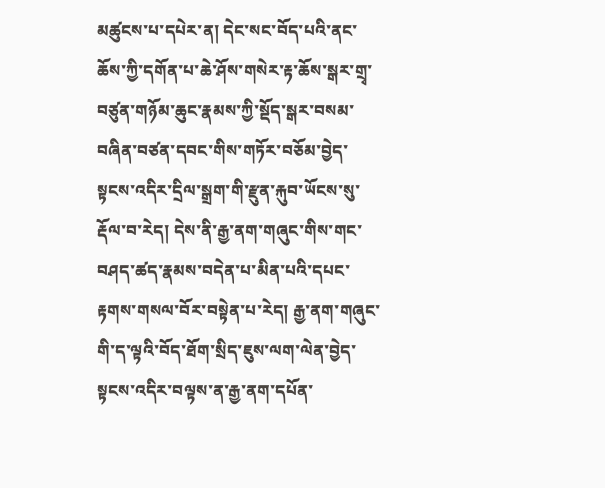མཚུངས་པ་དཔེར་ན། དེང་སང་བོད་པའི་ནང་ཆོས་ཀྱི་དགོན་པ་ཆེ་ཤོས་གསེར་རྟ་ཆོས་སྒར་གྲྭ་བཙུན་གཉོམ་ཆུང་རྣམས་ཀྱི་སྡོད་སྒར་བསམ་བཞིན་བཙན་དབང་གིས་གཏོར་བཅོམ་བྱེད་སྟངས་འདིར་དྲིལ་སྒྲག་གི་རྫུན་རྐུབ་ཡོངས་སུ་རྡོལ་བ་རེད། དེས་ནི་རྒྱ་ནག་གཞུང་གིས་གང་བཤད་ཚད་རྣམས་བདེན་པ་མིན་པའི་དཔང་རྟགས་གསལ་བོར་བསྟེན་པ་རེད། རྒྱ་ནག་གཞུང་གི་ད་ལྟའི་བོད་ཐོག་སྲིད་ཇུས་ལག་ལེན་བྱེད་སྟངས་འདིར་བལྟས་ན་རྒྱ་ནག་དཔོན་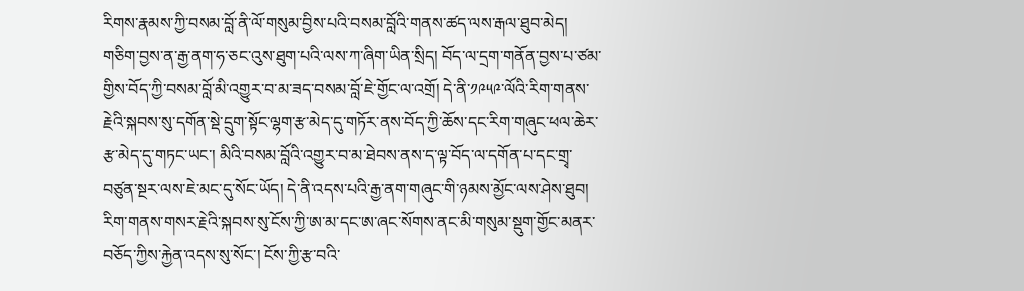རིགས་རྣམས་ཀྱི་བསམ་བློ་ནི་ལོ་གསུམ་བྱིས་པའི་བསམ་བློའི་གནས་ཚད་ལས་རྒལ་ཐུབ་མེད། གཅིག་བྱས་ན་རྒྱ་ནག་ཧ་ཅང་འུས་ཐུག་པའི་ལས་ཀ་ཞིག་ཡིན་སྲིད། བོད་ལ་དྲག་གནོན་བྱས་པ་ཙམ་གྱིས་བོད་ཀྱི་བསམ་བློ་མི་འགྱུར་བ་མ་ཟད་བསམ་བློ་ཇེ་གྱོང་ལ་འགྲོ། དེ་ནི་༡༩༥༩་ལོའི་རིག་གནས་རྗེའི་སྐབས་སུ་དགོན་སྡེ་དྲུག་སྟོང་ལྷག་རྩ་མེད་དུ་གཏོར་ནས་བོད་ཀྱི་ཆོས་དང་རིག་གཞུང་ཕལ་ཆེར་རྩ་མེད་དུ་གཏང་ཡང་། མིའི་བསམ་བློའི་འགྱུར་བ་མ་ཐེབས་ནས་ད་ལྟ་བོད་ལ་དགོན་པ་དང་གྲྭ་བཙུན་སྔར་ལས་ཇེ་མང་དུ་སོང་ཡོད། དེ་ནི་འདས་པའི་རྒྱ་ནག་གཞུང་གི་ཉམས་མྱོང་ལས་ཤེས་ཐུབ། རིག་གནས་གསར་རྗེའི་སྐབས་སུ་ངོས་ཀྱི་ཨ་མ་དང་ཨ་ཞང་སོགས་ནང་མི་གསུམ་སྡུག་གྱོང་མནར་བཅོད་ཀྱིས་རྐྱེན་འདས་སུ་སོང་། ངོས་ཀྱི་རྩ་བའི་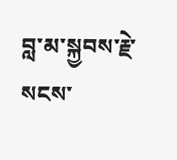བླ་མ་སྐྱབས་རྗེ་སངས་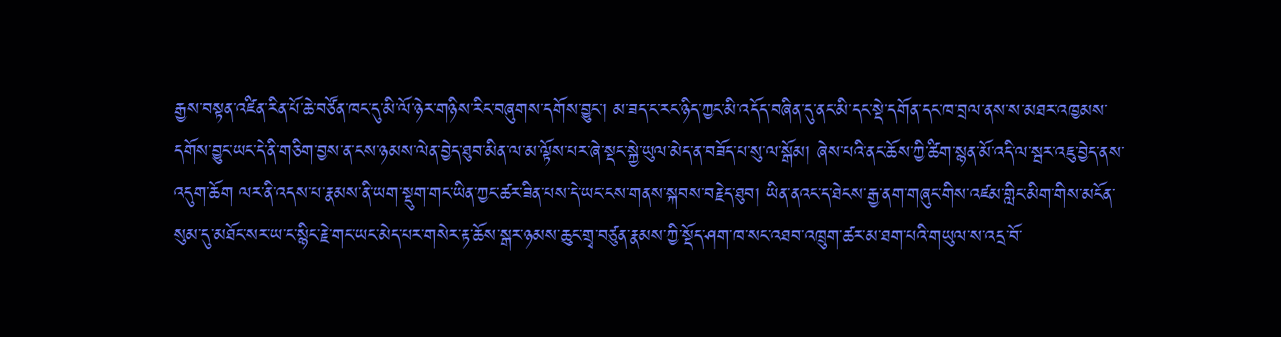རྒྱས་བསྟན་འཛིན་རིན་པོ་ཆེ་བཙོན་ཁང་དུ་མི་ལོ་ཉེར་གཉིས་རིང་བཞུགས་དགོས་བྱུང་། མ་ཟད་ང་རང་ཉིད་ཀྱང་མི་འདོད་བཞིན་དུ་ནང་མི་དང་སྡེ་དགོན་དང་ཁ་བྲལ་ནས་ས་མཐར་འཁྱམས་དགོས་བྱུང་ཡང་དེ་ནི་གཅིག་བྱས་ན་ངས་ཉམས་ལེན་བྱེད་ཐུབ་མིན་ལ་མ་ལྟོས་པར་ཞེ་སྡང་སྐྱེ་ཡུལ་མེད་ན་བཟོད་པ་སུ་ལ་སྒོམ། ཞེས་པའི་ནང་ཆོས་ཀྱི་ཚིག་སྙན་མོ་འདི་ལ་སྦར་འཇུ་བྱེད་ནས་འདུག་ཆོག ལར་ནི་འདས་པ་རྣམས་ནི་ཡག་སྡུག་གང་ཡིན་ཀྱང་ཚར་ཟིན་པས་དེ་ཡང་ངས་གནས་སྐབས་བརྗེད་ཐུབ། ཡིན་ནའང་ད་ཐེངས་རྒྱ་ནག་གཞུང་གིས་འཛམ་གླིང་མིག་གིས་མངོན་སུམ་དུ་མཐོང་སར་ཡ་ང་སྙིང་རྗེ་གང་ཡང་མེད་པར་གསེར་རྟ་ཆོས་སྒར་ཉམས་ཆུང་གྲྭ་བཙུན་རྣམས་ཀྱི་སྡོད་ཤག་ཁ་སང་འཐབ་འཁྲུག་ཚར་མ་ཐག་པའི་གཡུལ་ས་འདྲ་བོ་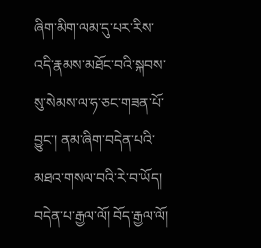ཞིག་མིག་ལམ་དུ་པར་རིས་འདི་རྣམས་མཐོང་བའི་སྐབས་སུ་སེམས་ལ་ཧ་ཅང་གཟན་པོ་བྱུང་། ནམ་ཞིག་བདེན་པའི་མཐའ་གསལ་བའི་རེ་བ་ཡོད། བདེན་པ་རྒྱལ་ལོ། བོད་རྒྱལ་ལོ།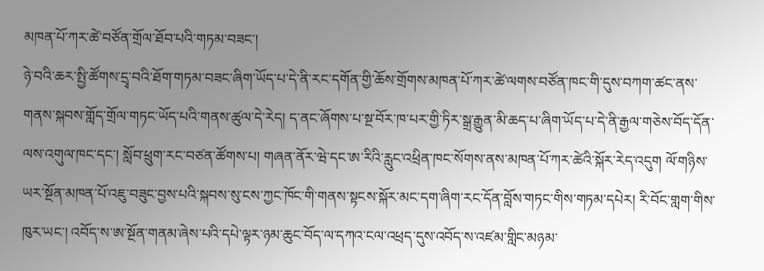མཁན་པོ་ཀར་ཚེ་བཙོན་གྲོལ་ཐོབ་པའི་གཏམ་བཟང་།
ཉེ་བའི་ཆར་སྤྱི་ཚོགས་དྲྭ་བའི་ཐོག་གཏམ་བཟང་ཞིག་ཡོད་པ་དེ་ནི་རང་དགོན་གྱི་ཆོས་གྲོགས་མཁན་པོ་ཀར་ཚེ་ལགས་བཙོན་ཁང་གི་དུས་བཀག་ཚང་ནས་གནས་སྐབས་གློད་གྲོལ་གཏང་ཡོད་པའི་གནས་ཚུལ་དེ་རེད། ད་ནང་ཞོགས་པ་སྔ་བོར་ཁ་པར་གྱི་ཏིར་སྒྲ་རྒྱུན་མི་ཆད་པ་ཞིག་ཡོད་པ་དེ་ནི་རྒྱལ་གཅེས་བོད་དོན་ལས་འགུལ་ཁང་དང་། སློབ་ཕྲུག་རང་བཙན་ཚོགས་པ། གཞན་ནོར་ཝེ་དང་ཨ་རིའི་རླུང་འཕྲིན་ཁང་སོགས་ནས་མཁན་པོ་ཀར་ཚེའི་སྐོར་རེད་འདུག ལོ་གཉིས་ཡར་སྔོན་མཁན་པོ་འཇུ་བཟུང་བྱས་པའི་སྐབས་སུ་ངས་ཀྱང་ཁོང་གི་གནས་སྟངས་སྐོར་མང་དག་ཞིག་རང་དོན་བློས་གཏང་གིས་གཏམ་དཔེར། རི་བོང་གླག་གིས་ཁུར་ཡང་། འབོད་ས་ཨ་སྔོན་གནམ་ཞེས་པའི་དཔེ་ལྟར་ཉམ་ཆུང་བོད་ལ་དཀའ་ངལ་འཕྲད་དུས་འབོད་ས་འཛམ་གླིང་མཉམ་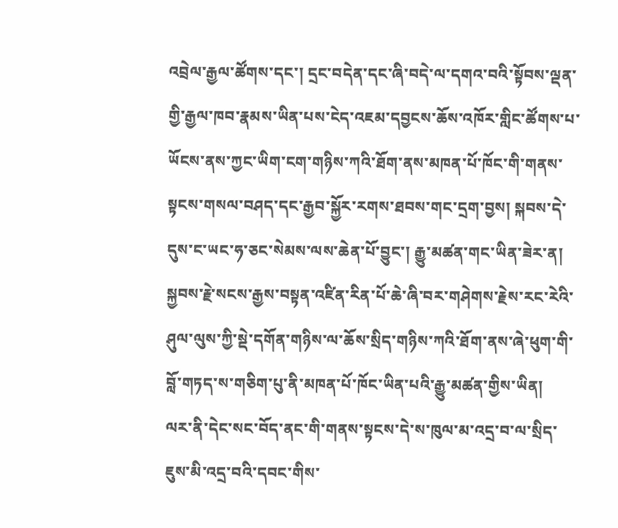འབྲེལ་རྒྱལ་ཚོགས་དང་། དྲང་བདེན་དང་ཞི་བདེ་ལ་དགའ་བའི་སྟོབས་ལྡན་གྱི་རྒྱལ་ཁབ་རྣམས་ཡིན་པས་ངེད་འཇམ་དབྱངས་ཆོས་འཁོར་གླིང་ཚོགས་པ་ཡོངས་ནས་ཀྱང་ཡིག་ངག་གཉིས་ཀའི་ཐོག་ནས་མཁན་པོ་ཁོང་གི་གནས་སྟངས་གསལ་བཤད་དང་རྒྱབ་སྐྱོར་རགས་ཐབས་གང་དྲག་བྱས། སྐབས་དེ་དུས་ང་ཡང་ཧ་ཅང་སེམས་ལས་ཆེན་པོ་བྱུང་། རྒྱུ་མཚན་གང་ཡིན་ཟེར་ན། སྐྱབས་རྗེ་སངས་རྒྱས་བསྟན་འཛིན་རིན་པོ་ཆེ་ཞི་བར་གཤེགས་རྗེས་རང་རེའི་ཤུལ་ལུས་ཀྱི་སྡེ་དགོན་གཉིས་ལ་ཆོས་སྲིད་གཉིས་ཀའི་ཐོག་ནས་ཞེ་ཕུག་གི་བློ་གཏད་ས་གཅིག་པུ་ནི་མཁན་པོ་ཁོང་ཡིན་པའི་རྒྱུ་མཚན་གྱིས་ཡིན།
ལར་ནི་དེང་སང་བོད་ནང་གི་གནས་སྟངས་དེ་ས་ཁུལ་མ་འདྲ་བ་ལ་སྲིད་ཇུས་མི་འདྲ་བའི་དབང་གིས་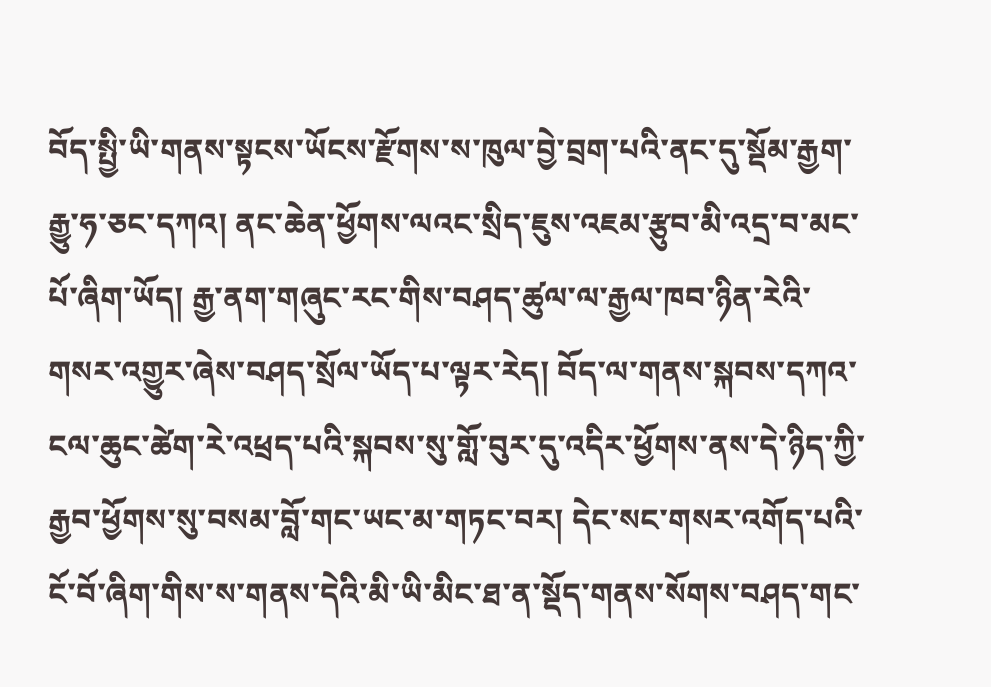བོད་སྤྱི་ཡི་གནས་སྟངས་ཡོངས་རྫོགས་ས་ཁུལ་བྱེ་བྲག་པའི་ནང་དུ་སྡོམ་རྒྱག་རྒྱུ་ཧ་ཅང་དཀའ། ནང་ཆེན་ཕྱོགས་ལའང་སྲིད་ཇུས་འཇམ་རྩུབ་མི་འདྲ་བ་མང་པོ་ཞིག་ཡོད། རྒྱ་ནག་གཞུང་རང་གིས་བཤད་ཚུལ་ལ་རྒྱལ་ཁབ་ཉིན་རེའི་གསར་འགྱུར་ཞེས་བཤད་སྲོལ་ཡོད་པ་ལྟར་རེད། བོད་ལ་གནས་སྐབས་དཀའ་ངལ་ཆུང་ཚེག་རེ་འཕྲད་པའི་སྐབས་སུ་གློ་བུར་དུ་འདིར་ཕྱོགས་ནས་དེ་ཉིད་ཀྱི་རྒྱབ་ཕྱོགས་སུ་བསམ་བློ་གང་ཡང་མ་གཏང་བར། དེང་སང་གསར་འགོད་པའི་ངོ་བོ་ཞིག་གིས་ས་གནས་དེའི་མི་ཡི་མིང་ཐ་ན་སྡོད་གནས་སོགས་བཤད་གང་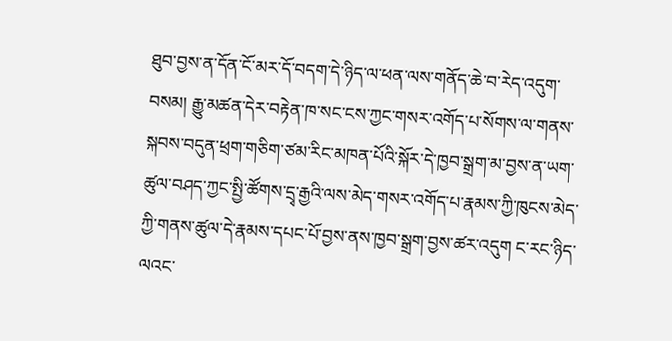ཐུབ་བྱས་ན་དོན་ངོ་མར་དོ་བདག་དེ་ཉིད་ལ་ཕན་ལས་གནོད་ཆེ་བ་རེད་འདུག་བསམ། རྒྱུ་མཚན་དེར་བརྟེན་ཁ་སང་ངས་ཀྱང་གསར་འགོད་པ་སོགས་ལ་གནས་སྐབས་བདུན་ཕྲག་གཅིག་ཙམ་རིང་མཁན་པོའི་སྐོར་དེ་ཁྱབ་སྒྲག་མ་བྱས་ན་ཡག་ཚུལ་བཤད་ཀྱང་སྤྱི་ཚོགས་དྲྭ་རྒྱའི་ལས་མེད་གསར་འགོད་པ་རྣམས་ཀྱི་ཁུངས་མེད་ཀྱི་གནས་ཚུལ་དེ་རྣམས་དཔང་པོ་བྱས་ནས་ཁྱབ་སྒྲག་བྱས་ཚར་འདུག ང་རང་ཉིད་ལའང་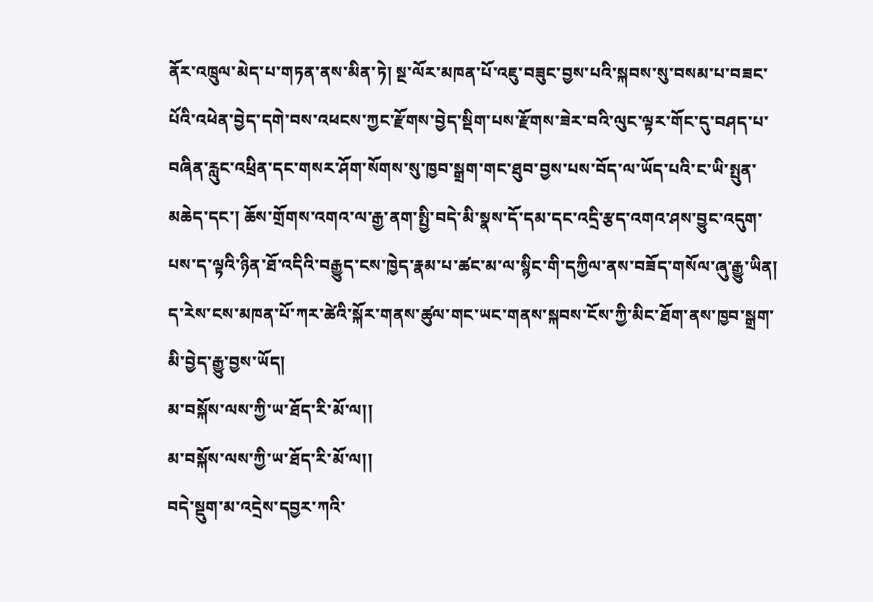ནོར་འཁྲུལ་མེད་པ་གཏན་ནས་མིན་ཏེ། སྔ་ལོར་མཁན་པོ་འཇུ་བཟུང་བྱས་པའི་སྐབས་སུ་བསམ་པ་བཟང་པོའི་འཕེན་བྱེད་དགེ་བས་འཕངས་ཀྱང་རྫོགས་བྱེད་སྡིག་པས་རྫོགས་ཟེར་བའི་ལུང་ལྟར་གོང་དུ་བཤད་པ་བཞིན་རླུང་འཕྲིན་དང་གསར་ཤོག་སོགས་སུ་ཁྱབ་སྒྲག་གང་ཐུབ་བྱས་པས་བོད་ལ་ཡོད་པའི་ང་ཡི་སྤུན་མཆེད་དང་། ཆོས་གྲོགས་འགའ་ལ་རྒྱ་ནག་སྤྱི་བདེ་མི་སྣས་དོ་དམ་དང་འདྲི་རྩད་འགའ་ཤས་བྱུང་འདུག་པས་ད་ལྟའི་ཉིན་ཐོ་འདིའི་བརྒྱུད་ངས་ཁྱེད་རྣམ་པ་ཚང་མ་ལ་སྙིང་གི་དཀྱིལ་ནས་བཟོད་གསོལ་ཞུ་རྒྱུ་ཡིན། ད་རེས་ངས་མཁན་པོ་ཀར་ཚེའི་སྐོར་གནས་ཚུལ་གང་ཡང་གནས་སྐབས་ངོས་ཀྱི་མིང་ཐོག་ནས་ཁྱབ་སྒྲག་མི་བྱེད་རྒྱུ་བྱས་ཡོད།
མ་བསྐོས་ལས་ཀྱི་ཡ་ཐོད་རི་མོ་ལ།།
མ་བསྐོས་ལས་ཀྱི་ཡ་ཐོད་རི་མོ་ལ།།
བདེ་སྡུག་མ་འདྲེས་དབྱར་ཀའི་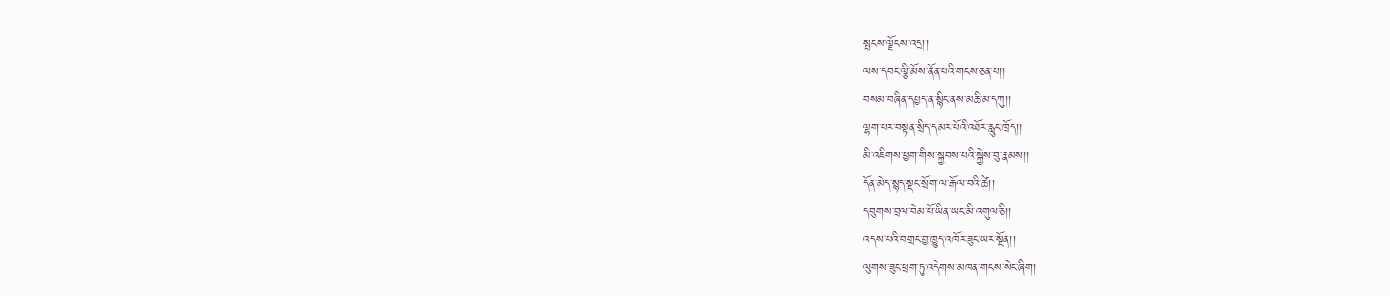སྤངས་ལྗོངས་འདྲ།།
ལས་དབང་ལྕི་མོས་ནོན་པའི་གངས་ཅན་པ།།
བསམ་བཞིན་དཔྱད་ན་སྙིང་ནས་མཆི་མ་དཀུ།།
ལྷག་པར་བསྟན་སྲིད་དམར་པོའི་འཐོར་རླུང་ཁྲོད།།
མི་འཇིགས་ཕྱག་གིས་སྐྱབས་པའི་སྐྱེས་བུ་རྣམས།།
དོན་མེད་སྙད་སྡང་སྲོག་ལ་རྒོལ་བའི་ཚེ།།
དབུགས་བྲལ་བེམ་པོ་ཡིན་ཡང་མི་འགུལ་ཅི།།
འདས་པའི་བགྲང་བྱ་ཁྱུད་འཁོར་ཟུང་ཡར་སྔོན།།
ལུགས་ཟུང་ཕྲག་ཏུ་འདེགས་མཁན་གངས་སེང་ཞིག།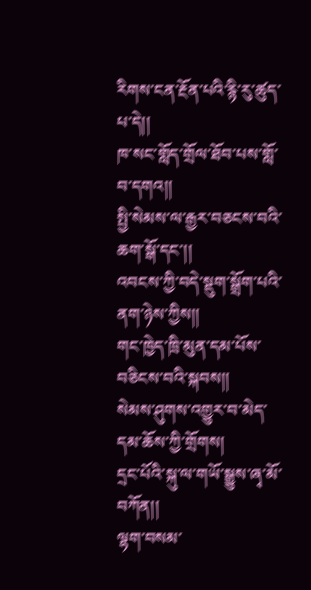རིགས་ངན་རྔོན་པའི་རྙི་རུ་ཚུད་པ་དེ།།
ཁ་སང་གློད་གྲོལ་ཐོབ་པས་གློ་བ་དགའ།།
སྤྱི་སེམས་ལ་རྒྱར་བཅངས་བའི་ཆག་སྒོ་དང་།།
འབངས་ཀྱི་བདེ་སྡུག་སྒྲོག་པའི་ནག་ཉེས་ཀྱིས།།
གང་ཁྱེད་ཁྲི་མུན་དམ་པོས་བཅིངས་བའི་སྐབས།།
སེམས་ཤུགས་འགྱུར་བ་མེད་དམ་ཆོས་ཀྱི་གྲོགས།
དྲང་པོའི་སྐུ་ལ་གཡོ་སྒྱུས་ཞྭ་མོ་བཀོན།།
ལྷག་བསམ་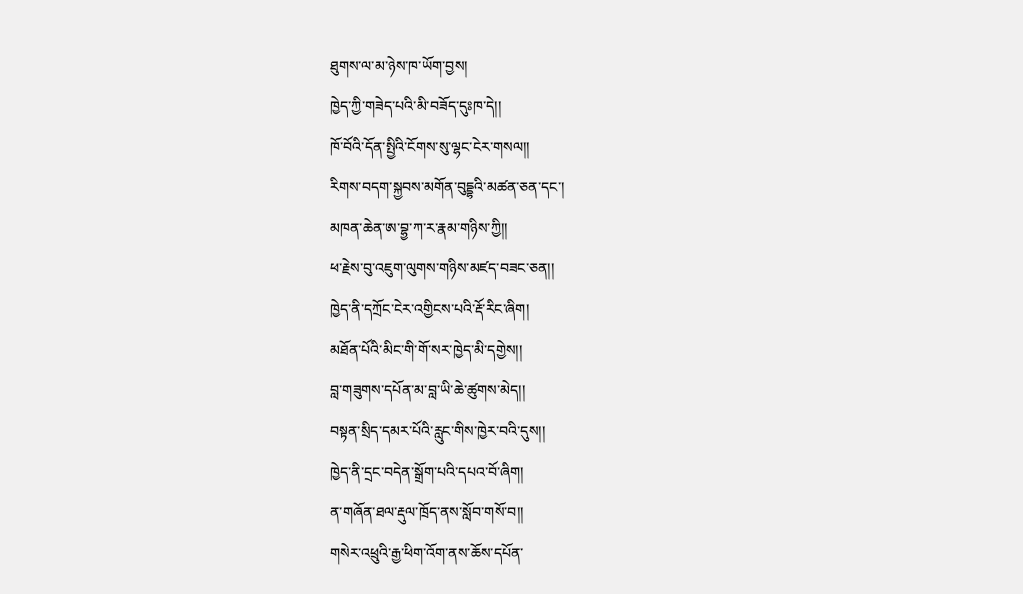ཐུགས་ལ་མ་ཉེས་ཁ་ཡོག་བྱས།
ཁྱེད་ཀྱི་གཟེད་པའི་མི་བཟོད་དུཿཁ་དེ།།
ཁོ་བོའི་དོན་སྤྱིའི་ངོགས་སུ་ལྷང་ངེར་གསལ།།
རིགས་བདག་སྐྱབས་མགོན་བུདྡྷའི་མཚན་ཅན་དང་།
མཁན་ཆེན་ཨ་བྷྱ་ཀ་ར་རྣམ་གཉིས་ཀྱི།།
ཕ་རྗེས་བུ་འཇུག་ལུགས་གཉིས་མཛད་བཟང་ཅན།།
ཁྱེད་ནི་དཀྲོང་ངེར་འགྱིངས་པའི་རྡོ་རིང་ཞིག།
མཐོན་པོའི་མིང་གི་གོ་སར་ཁྱེད་མི་དགྱེས།།
བླ་གཟུགས་དཔོན་མ་བླ་ཡི་ཆེ་ཚུགས་མེད།།
བསྟན་སྲིད་དམར་པོའི་རླུང་གིས་ཁྱེར་བའི་དུས།།
ཁྱེད་ནི་དྲང་བདེན་སྒྲོག་པའི་དཔའ་བོ་ཞིག།
ན་གཞོན་ཐལ་རྡུལ་ཁྲོད་ནས་སློབ་གསོ་བ།།
གསེར་འཕྲུའི་རྒྱ་ཕིག་འོག་ནས་ཆོས་དཔོན་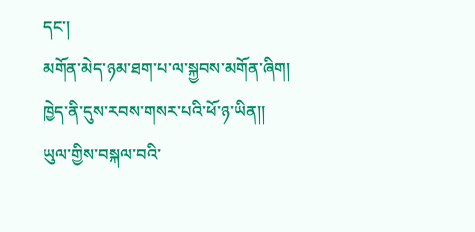དང་།
མགོན་མེད་ཉམ་ཐག་པ་ལ་སྐྱབས་མགོན་ཞིག།
ཁྱེད་ནི་དུས་རབས་གསར་པའི་ཕོ་ཉ་ཡིན།།
ཡུལ་གྱིས་བསྐལ་བའི་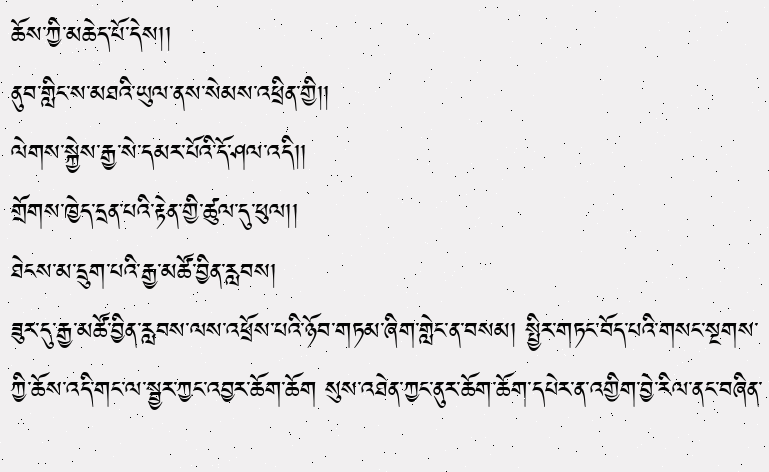ཆོས་ཀྱི་མཆེད་པོ་དེས།།
ནུབ་གླིང་ས་མཐའི་ཡུལ་ནས་སེམས་འཕྲིན་གྱི།།
ལེགས་སྐྱེས་རྒྱ་སེ་དམར་པོའི་དོ་ཤལ་འདི།།
གྲོགས་ཁྱེད་དྲན་པའི་རྟེན་གྱི་ཚུལ་དུ་ཕུལ།།
ཐེངས་མ་དྲུག་པའི་རྒྱ་མཚོ་བྱིན་རླབས།
ཟུར་དུ་རྒྱ་མཚོ་བྱིན་རླབས་ལས་འཕྲོས་པའི་ཉོབ་གཏམ་ཞིག་གླེང་ན་བསམ། སྤྱིར་གཏང་བོད་པའི་གསང་སྔགས་ཀྱི་ཆོས་འདི་གང་ལ་སྦྱར་ཀྱང་འབྱར་ཆོག་ཆོག སུས་འཐེན་ཀྱང་ནུར་ཆོག་ཆོག་དཔེར་ན་འགྱིག་བྱེ་རིལ་ནང་བཞིན་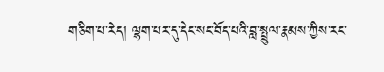གཅིག་པ་རེད། ལྷག་པར་དུ་དེང་སང་བོད་པའི་བླ་སྤྲུལ་རྣམས་ཀྱིས་རང་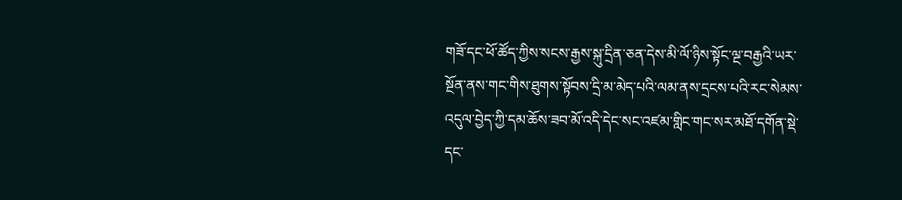གཟོ་དང་ཕོ་ཚོད་ཀྱིས་སངས་རྒྱས་སྐུ་དྲིན་ཅན་དེས་མི་ལོ་ཉིས་སྟོང་ལྔ་བརྒྱའི་ཡར་སྔོན་ནས་གང་གིས་ཐུགས་སྟོབས་དྲི་མ་མེད་པའི་ལམ་ནས་དྲངས་པའི་རང་སེམས་འདུལ་བྱེད་ཀྱི་དམ་ཆོས་ཟབ་མོ་འདི་དེང་སང་འཛམ་གླིང་གང་སར་མཐོ་དགོན་སྡེ་དང་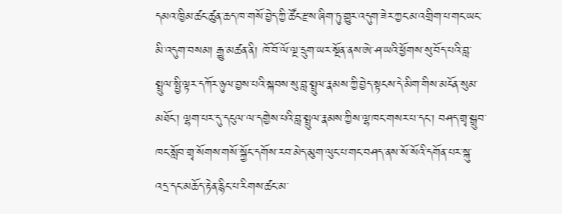དམའ་ཁྱིམ་ཚང་ཚུན་ཆད་ཁ་གསོ་བྱེད་ཀྱི་ཚོང་རྫས་ཞིག་ཏུ་གྱུར་འདུག་ཟེར་ཀྱང་མ་འགྲིག་པ་གང་ཡང་མི་འདུག་བསམ། རྒྱུ་མཚན་ནི། ཁོ་བོ་ལོ་ལྔ་དྲུག་ཡར་སྔོན་ནས་ཨེ་ཤ་ཡའི་ཕྱོགས་སུ་བོད་པའི་བླ་སྤྲུལ་སྤྱི་ལྟར་དཀོར་ཉུལ་བྱས་པའི་སྐབས་སུ་བླ་སྤྲུལ་རྣམས་ཀྱི་བྱེད་སྟངས་དེ་མིག་གིས་མངོན་སུམ་མཐོང་། ལྷག་པར་དུ་དངུལ་ལ་དགྱེས་པའི་བླ་སྤྲུལ་རྣམས་ཀྱིས་ལྷ་ཁང་གསར་པ་དང་། བཤད་གྲྭ་སྒྲུབ་ཁང་སློབ་གྲྭ་སོགས་གསོ་སྐྱོང་དགོས་རབ་མེད་མུག་ལུང་པ་གང་བཤད་ནས་སོ་སོའི་དགོན་པར་སྐུ་འདྲ་དང་མཆོད་རྟེན་རྙིང་པ་རིགས་ཚང་མ་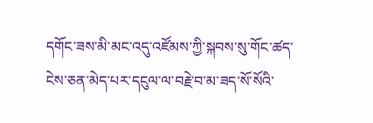དགོང་ཟས་མི་མང་འདུ་འཛོམས་ཀྱི་སྐབས་སུ་གོང་ཚད་ངེས་ཅན་མེད་པར་དངུལ་ལ་བརྗེ་བ་མ་ཟད་སོ་སོའི་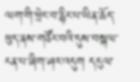ལག་གི་ཕྲེང་བ་རྙིང་པ་ཡིན་ཆོད་ཕུད་ནས་གཙོང་བའི་དུས་བསྐལ་ངན་པ་ཞིག་ཤར་འདུག དངུལ་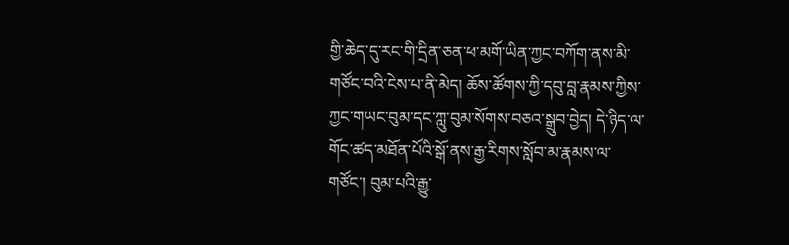གྱི་ཆེད་དུ་རང་གི་དྲིན་ཅན་ཕ་མགོ་ཡིན་ཀྱང་བཀོག་ནས་མི་གཙོང་བའི་ངེས་པ་ནི་མེད། ཆོས་ཚོགས་ཀྱི་དབུ་བླ་རྣམས་ཀྱིས་ཀྱང་གཡང་བུམ་དང་ཀླུ་བུམ་སོགས་བཅའ་སྒྲུབ་བྱེད། དེ་ཉིད་ལ་གོང་ཚད་མཐོན་པོའི་སྒོ་ནས་རྒྱ་རིགས་སློབ་མ་རྣམས་ལ་གཙོང་། བུམ་པའི་རྒྱུ་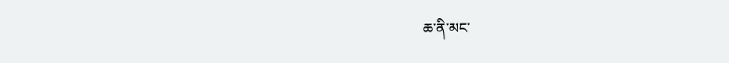ཆ་ནི་མང་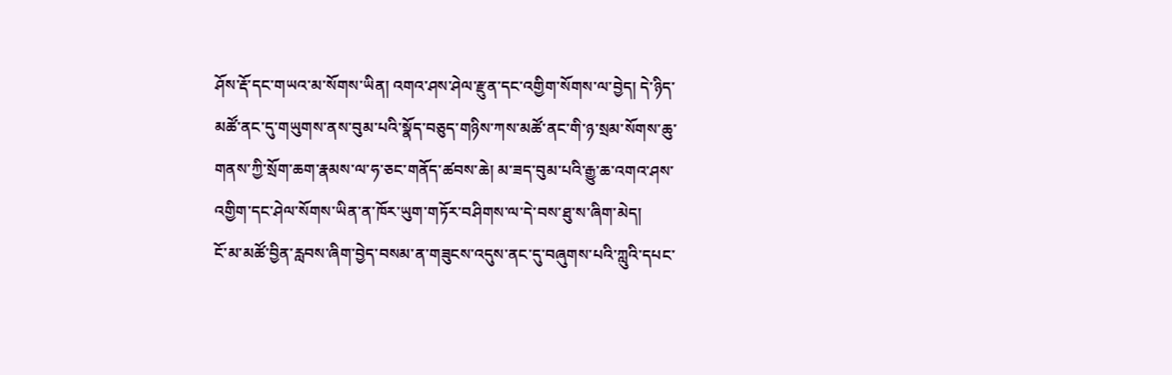ཤོས་རྡོ་དང་གཡའ་མ་སོགས་ཡིན། འགའ་ཤས་ཤེལ་རྫུན་དང་འགྱིག་སོགས་ལ་བྱེད། དེ་ཉིད་མཚོ་ནང་དུ་གཡུགས་ནས་བུམ་པའི་སྣོད་བཅུད་གཉིས་ཀས་མཚོ་ནང་གི་ཉ་སྲམ་སོགས་ཆུ་གནས་ཀྱི་སྲོག་ཆག་རྣམས་ལ་ཧ་ཅང་གནོད་ཚབས་ཆེ། མ་ཟད་བུམ་པའི་རྒྱུ་ཆ་འགའ་ཤས་འགྱིག་དང་ཤེལ་སོགས་ཡིན་ན་ཁོར་ཡུག་གཏོར་བཤིགས་ལ་དེ་བས་ཐུ་ས་ཞིག་མེད།
ངོ་མ་མཚོ་བྱིན་རླབས་ཞིག་བྱེད་བསམ་ན་གཟུངས་འདུས་ནང་དུ་བཞུགས་པའི་ཀླུའི་དཔང་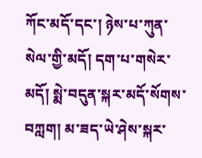ཀོང་མདོ་དང་། ཉེས་པ་ཀུན་སེལ་གྱི་མདོ། དག་པ་གསེར་མདོ། སྨེ་བདུན་སྐར་མདོ་སོགས་བཀླག། མ་ཟད་ཡེ་ཤེས་སྐར་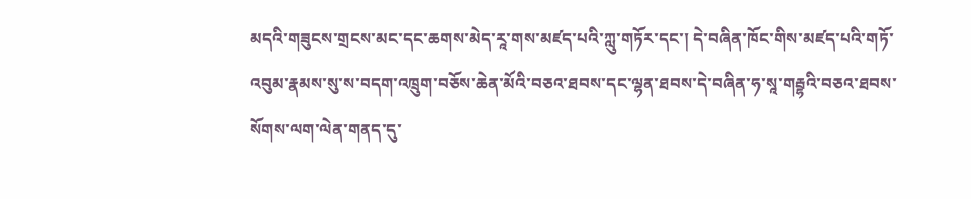མདའི་གཟུངས་གྲངས་མང་དང་ཆགས་མེད་རཱ་གས་མཛད་པའི་ཀླུ་གཏོར་དང་། དེ་བཞིན་ཁོང་གིས་མཛད་པའི་གཏོ་འབུམ་རྣམས་སུ་ས་བདག་འཁྲུག་བཅོས་ཆེན་མོའི་བཅའ་ཐབས་དང་ལྷན་ཐབས་དེ་བཞིན་ཧ་སཱ་གརྦྷའི་བཅའ་ཐབས་སོགས་ལག་ལེན་གནད་དུ་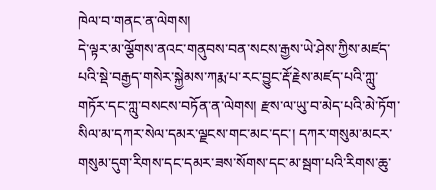ཁེལ་བ་གནང་ན་ལེགས།
དེ་ལྟར་མ་ལྕོགས་ནའང་གནུབས་བན་སངས་རྒྱས་ཡེ་ཤེས་ཀྱིས་མཛད་པའི་སྡེ་བརྒྱད་གསེར་སྐྱེམས་ཀརྨ་པ་རང་བྱུང་རྡོ་རྗེས་མཛད་པའི་ཀླུ་གཏོར་དང་ཀླུ་བསངས་བཏོན་ན་ལེགས། རྫས་ལ་ཡུ་བ་མེད་པའི་མེ་ཏོག་སིལ་མ་དཀར་སེལ་དམར་ལྗངས་གང་མང་དང་། དཀར་གསུམ་མངར་གསུམ་དུག་རིགས་དང་དམར་ཟས་སོགས་དང་མ་སྦག་པའི་རིགས་ཆུ་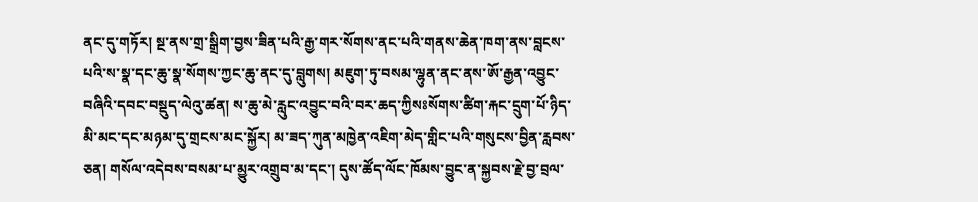ནང་དུ་གཏོར། སྔ་ནས་གྲ་སྒྲིག་བྱས་ཟིན་པའི་རྒྱ་གར་སོགས་ནང་པའི་གནས་ཆེན་ཁག་ནས་བླངས་པའི་ས་སྣ་དང་ཆུ་སྣ་སོགས་ཀྱང་ཆུ་ནང་དུ་བླུགས། མཇུག་ཏུ་བསམ་ལྷུན་ནང་ནས་ཨོ་རྒྱན་འབྱུང་བཞིའི་དབང་བསྡུད་ལེའུ་ཚན། ས་ཆུ་མེ་རླུང་འབྱུང་བའི་བར་ཆད་ཀྱིསཿསོགས་ཚིག་རྐང་དྲུག་པོ་ཉིད་མི་མང་དང་མཉམ་དུ་གྲངས་མང་སྐྱོར། མ་ཟད་ཀུན་མཁྱེན་འཇིག་མེད་གླིང་པའི་གསུངས་བྱིན་རླབས་ཅན། གསོལ་འདེབས་བསམ་པ་མྱུར་འགྲུབ་མ་དང་། དུས་ཚོད་ལོང་ཁོམས་བྱུང་ན་སྐྱབས་རྗེ་བྱ་བྲལ་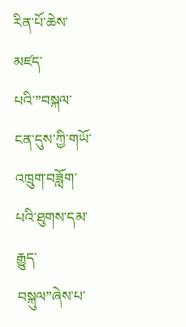རིན་པོ་ཆེས་མཛད་པའི་”བསྐལ་ངན་དུས་ཀྱི་གཡོ་འཁྲུག་བཟློག་པའི་ཐུགས་དམ་རྒྱུད་བསྐུལ”ཞེས་པ་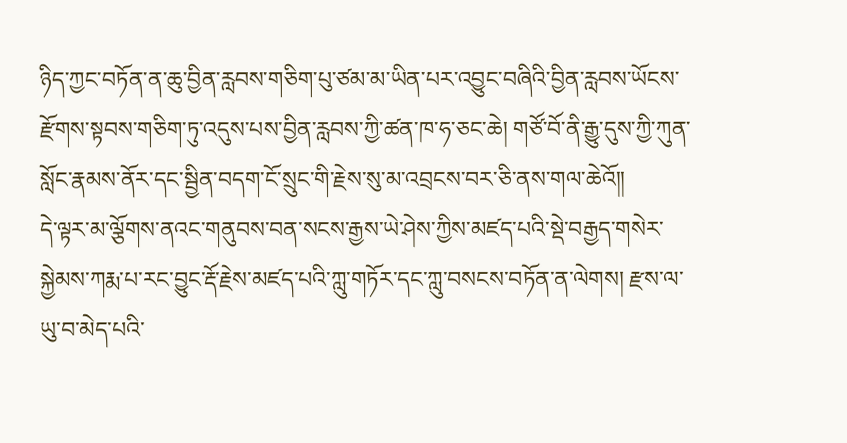ཉིད་ཀྱང་བཏོན་ན་ཆུ་བྱིན་རླབས་གཅིག་པུ་ཙམ་མ་ཡིན་པར་འབྱུང་བཞིའི་བྱིན་རླབས་ཡོངས་རྫོགས་སྟབས་གཅིག་ཏུ་འདུས་པས་བྱིན་རླབས་ཀྱི་ཚན་ཁ་ཧ་ཅང་ཆེ། གཙོ་བོ་ནི་རྒྱུ་དུས་ཀྱི་ཀུན་སློང་རྣམས་ནོར་དང་སྦྱིན་བདག་ངོ་སྲུང་གི་རྗེས་སུ་མ་འབྲངས་བར་ཅི་ནས་གལ་ཆེའོ།།
དེ་ལྟར་མ་ལྕོགས་ནའང་གནུབས་བན་སངས་རྒྱས་ཡེ་ཤེས་ཀྱིས་མཛད་པའི་སྡེ་བརྒྱད་གསེར་སྐྱེམས་ཀརྨ་པ་རང་བྱུང་རྡོ་རྗེས་མཛད་པའི་ཀླུ་གཏོར་དང་ཀླུ་བསངས་བཏོན་ན་ལེགས། རྫས་ལ་ཡུ་བ་མེད་པའི་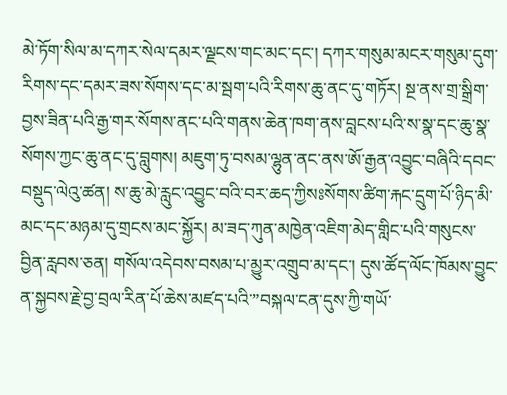མེ་ཏོག་སིལ་མ་དཀར་སེལ་དམར་ལྗངས་གང་མང་དང་། དཀར་གསུམ་མངར་གསུམ་དུག་རིགས་དང་དམར་ཟས་སོགས་དང་མ་སྦག་པའི་རིགས་ཆུ་ནང་དུ་གཏོར། སྔ་ནས་གྲ་སྒྲིག་བྱས་ཟིན་པའི་རྒྱ་གར་སོགས་ནང་པའི་གནས་ཆེན་ཁག་ནས་བླངས་པའི་ས་སྣ་དང་ཆུ་སྣ་སོགས་ཀྱང་ཆུ་ནང་དུ་བླུགས། མཇུག་ཏུ་བསམ་ལྷུན་ནང་ནས་ཨོ་རྒྱན་འབྱུང་བཞིའི་དབང་བསྡུད་ལེའུ་ཚན། ས་ཆུ་མེ་རླུང་འབྱུང་བའི་བར་ཆད་ཀྱིསཿསོགས་ཚིག་རྐང་དྲུག་པོ་ཉིད་མི་མང་དང་མཉམ་དུ་གྲངས་མང་སྐྱོར། མ་ཟད་ཀུན་མཁྱེན་འཇིག་མེད་གླིང་པའི་གསུངས་བྱིན་རླབས་ཅན། གསོལ་འདེབས་བསམ་པ་མྱུར་འགྲུབ་མ་དང་། དུས་ཚོད་ལོང་ཁོམས་བྱུང་ན་སྐྱབས་རྗེ་བྱ་བྲལ་རིན་པོ་ཆེས་མཛད་པའི་”བསྐལ་ངན་དུས་ཀྱི་གཡོ་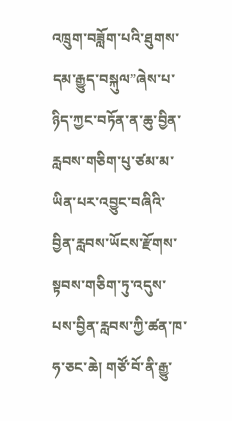འཁྲུག་བཟློག་པའི་ཐུགས་དམ་རྒྱུད་བསྐུལ”ཞེས་པ་ཉིད་ཀྱང་བཏོན་ན་ཆུ་བྱིན་རླབས་གཅིག་པུ་ཙམ་མ་ཡིན་པར་འབྱུང་བཞིའི་བྱིན་རླབས་ཡོངས་རྫོགས་སྟབས་གཅིག་ཏུ་འདུས་པས་བྱིན་རླབས་ཀྱི་ཚན་ཁ་ཧ་ཅང་ཆེ། གཙོ་བོ་ནི་རྒྱུ་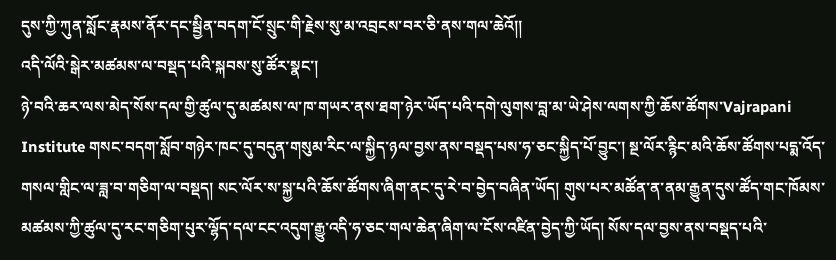དུས་ཀྱི་ཀུན་སློང་རྣམས་ནོར་དང་སྦྱིན་བདག་ངོ་སྲུང་གི་རྗེས་སུ་མ་འབྲངས་བར་ཅི་ནས་གལ་ཆེའོ།།
འདི་ལོའི་སྒེར་མཚམས་ལ་བསྡད་པའི་སྐབས་སུ་ཚོར་སྣང་།
ཉེ་བའི་ཆར་ལས་མེད་སོས་དལ་གྱི་ཚུལ་དུ་མཚམས་ལ་ཁ་གཡར་ནས་ཐག་ཉེར་ཡོད་པའི་དགེ་ལུགས་བླ་མ་ཡེ་ཤེས་ལགས་ཀྱི་ཆོས་ཚོགས་Vajrapani Institute གསང་བདག་སློབ་གཉེར་ཁང་དུ་བདུན་གསུམ་རིང་ལ་སྐྱིད་ཉལ་བྱས་ནས་བསྡད་པས་ཧ་ཅང་སྐྱིད་པོ་བྱུང་། སྔ་ལོར་རྙིང་མའི་ཆོས་ཚོགས་པདྨ་འོད་གསལ་གླིང་ལ་ཟླ་བ་གཅིག་ལ་བསྡད། སང་ལོར་ས་སྐྱ་པའི་ཆོས་ཚོགས་ཞིག་ནང་དུ་རེ་བ་བྱེད་བཞིན་ཡོད། གུས་པར་མཚོན་ན་ནམ་རྒྱུན་དུས་ཚོད་གང་ཁོམས་མཚམས་ཀྱི་ཚུལ་དུ་རང་གཅིག་པུར་ལྷོད་དལ་ངང་འདུག་རྒྱུ་འདི་ཧ་ཅང་གལ་ཆེན་ཞིག་ལ་ངོས་འཛིན་བྱེད་ཀྱི་ཡོད། སོས་དལ་བྱས་ནས་བསྡད་པའི་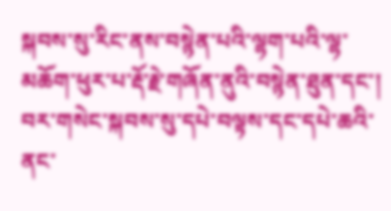སྐབས་སུ་རིང་ནས་བསྙེན་པའི་ལྷག་པའི་ལྷ་མཆོག་ཕུར་པ་རྡོ་རྗེ་གཞོན་ནུའི་བསྙེན་ཐུན་དང་། བར་གསེང་སྐབས་སུ་དཔེ་བལྟས་དང་དཔེ་ཆའི་ནང་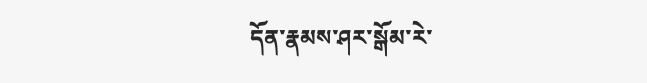དོན་རྣམས་ཤར་སྒོམ་རེ་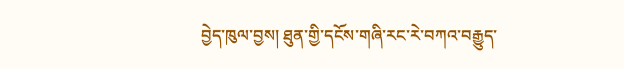བྱེད་ཁུལ་བྱས། ཐུན་གྱི་དངོས་གཞི་རང་རེ་བཀའ་བརྒྱུད་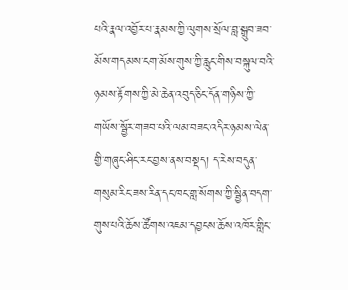པའི་རྣལ་འབྱོར་པ་རྣམས་ཀྱི་ལུགས་སྲོལ་བླ་སྒྲུབ་ཟབ་མོས་གདམས་ངག་མོས་གུས་ཀྱི་རླུང་གིས་བསྐུལ་བའི་ཉམས་རྟོགས་ཀྱི་མེ་ཆེན་འབུད་ཅིང་དོན་གཉིས་ཀྱི་གཡོས་སྦྱོར་གཟབ་པའི་ལམ་བཟང་འདིར་ཉམས་ལེན་གྱི་གཞུང་ཤིང་རང་བྱས་ནས་བསྡད། ད་རེས་བདུན་གསུམ་རིང་ཟས་རིན་དང་ཁང་གླ་སོགས་ཀྱི་སྦྱིན་བདག་གུས་པའི་ཆོས་ཚོགས་འཇམ་དབྱངས་ཆོས་འཁོར་གླིང་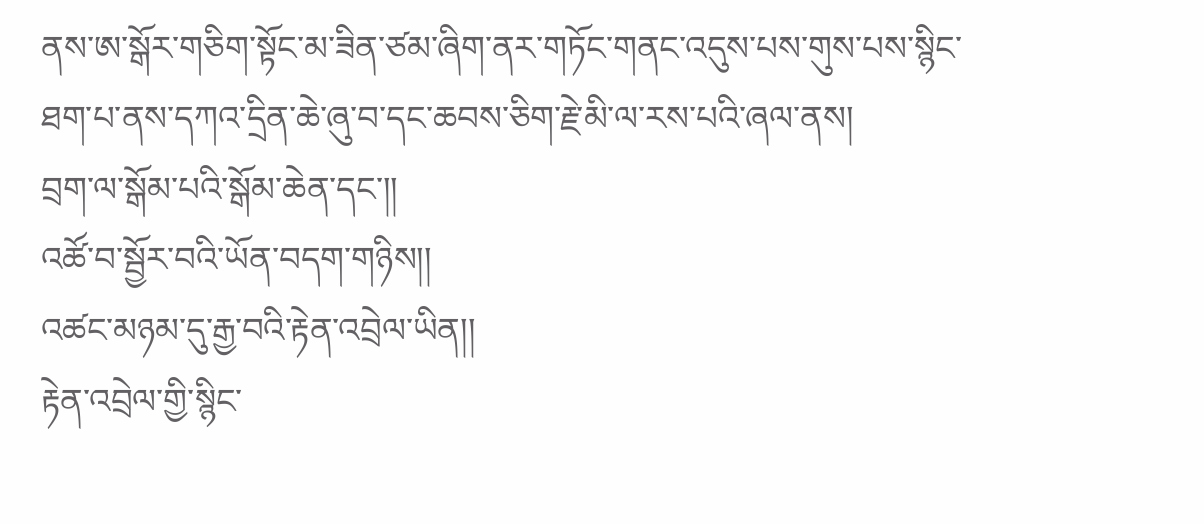ནས་ཨ་སྒོར་གཅིག་སྟོང་མ་ཟིན་ཙམ་ཞིག་ནར་གཏོང་གནང་འདུས་པས་གུས་པས་སྙིང་ཐག་པ་ནས་དཀའ་དྲིན་ཆེ་ཞུ་བ་དང་ཆབས་ཅིག་རྗེ་མི་ལ་རས་པའི་ཞལ་ནས།
བྲག་ལ་སྒོམ་པའི་སྒོམ་ཆེན་དང་།།
འཚོ་བ་སྦྱོར་བའི་ཡོན་བདག་གཉིས།།
འཚང་མཉམ་དུ་རྒྱ་བའི་རྟེན་འབྲེལ་ཡིན།།
རྟེན་འབྲེལ་གྱི་སྙིང་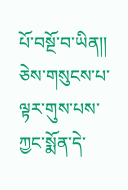པོ་བསྔོ་བ་ཡིན།།
ཅེས་གསུངས་པ་ལྟར་གུས་པས་ཀྱང་སྨོན་དེ་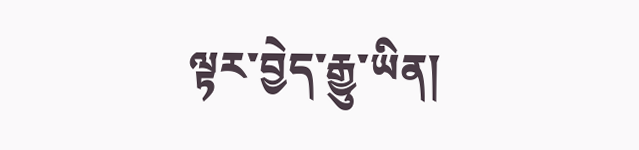ལྟར་བྱེད་རྒྱུ་ཡིན།